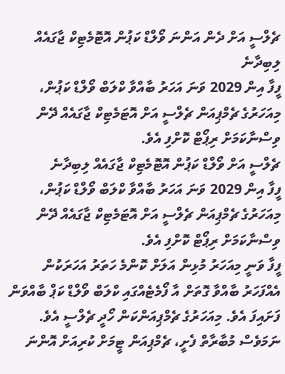ޗެލްސީ އަށް ދެން އަންނަ ވޯލްޑް ކަޕުން އޮޓޮމެޓިކް ޖާގައެއް ލިބިދާނެ
ފީފާ އިން 2029 ވަނަ އަހަރު ބާއްވާ ކްލަބް ވޯލްޑް ކަޕުން، މިއަހަރުގެ ޗެމްޕިއަން ޗެލްސީ އަށް އޮޓަމެޓިކް ޖާގައެއް ދޭން ވިސްނާކަމަށް ރިޕޯޓް ކޮށްފި އެވެ.
ޗެލްސީ އަށް ވޯލްޑް ކަޕުން އޮޓޮމެޓިކް ޖާގައެއް ލިބިދާނެ
ފީފާ އިން 2029 ވަނަ އަހަރު ބާއްވާ ކްލަބް ވޯލްޑް ކަޕުން، މިއަހަރުގެ ޗެމްޕިއަން ޗެލްސީ އަށް އޮޓަމެޓިކް ޖާގައެއް ދޭން ވިސްނާކަމަށް ރިޕޯޓް ކޮށްފި އެވެ.
ފީފާ ވަނީ މިއަހަރު މުޅިން އަލަށް ކޮންމެ ހަތަރު އަހަރަކުން އެއްފަހަރު ބާއްވާ ގޮތަށް އާ ފޯމެޓެއްގައި ކްލަބް ވޯލްޑް ކަޕް ބާއްވަން ފަށައިފަ އެވެ. މިއަހަރުގެ ޗެމްޕިއަންކަން ހޯދީ ޗެލްސީ އެވެ. ނަމަވެސް މުބާރާތް ފެށީ، ޗެމްޕިއަން ޓީމަށް ކުރިއަށް އޮންނަ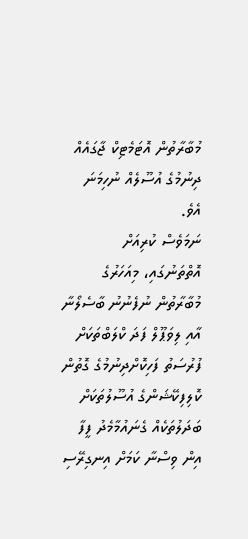މުބާރާތުން އޮޓަމެޓިކް ޖާގައެއް ދިނުމުގެ އުސޫލެއް ނުހިމަނަ އެވެ.
ނަމަވެސް ކުރިއަށް އޮތްތަނުގައި، މިއަހަރުގެ މުބާރާތުން ނުފެނުނު ބާސެލޯނާ އާއި ލިވަޕޫލް ފަދަ ކްލަބްތަކަށް ފުރުސަތު ފަހިކޮށްދިނުމުގެ ގޮތުން ކޮލިފިކޭޝަންގެ އުސޫލުތަކަށް ބަދަލުތަކެއް ގެނައުމާމެދު ފީފާ އިން ވިސްނާ ކަމަށް އިނގިރޭސި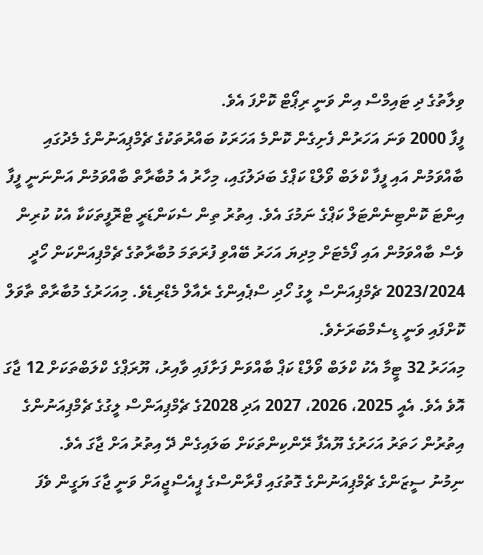ވިލާތުގެ ދި ޓައިމްސް އިން ވަނީ ރިޕޯޓް ކޮށްފަ އެވެ.
ފީފާ 2000 ވަނަ އަހަރުން ފެށިގެން ކޮންމެ އަހަރަކު ބައްރުތަކުގެ ޗެމްޕިއަނުންގެ މެދުގައި ބާއްވަމުން އައި ފީފާ ކްލަބް ވޯލްޑް ކަޕްގެ ބަދަލުގައި، މިހާރު އެ މުބާރާތް ބާއްވަމުން އަންނަނީ ފީފާ އިންޓަ ކޮންޓިނެންޓަލް ކަޕްގެ ނަމުގަ އެވެ. އިތުރު ތިން ސެކަންޑަރީ ޓްރޮފީތަކަކާ އެކު ކުރިން ވެސް ބާއްވަމުން އައި ފޯމެޓަށް މިދިޔަ އަހަރު ބޭއްވި ފުރަތަމަ މުބާރާތުގެ ޗެމްޕިއަންކަން ހޯދީ 2023/2024 ޗެމްޕިއަންސް ލީގު ހޯދި ސްޕެއިންގެ ރެއާލް މެޑްރިޑެވެ. މިއަހަރުގެ މުބާރާތް ތާވަލް ކޮށްފައި ވަނީ ޑިސެމްބަރަށެވެ.
މިއަހަރު 32 ޓީމާ އެކު ކްލަބް ވޯލްޑް ކަޕް ބާއްވަން ފަށާފައި ވާއިރު، ޔޫރަޕްގެ ކްލަބްތަކަށް 12 ޖާގަ އޮވެ އެވެ. އެއީ 2025، 2026، 2027 އަދި 2028ގެ ޗެމްޕިއަންސް ލީގުގެ ޗެމްޕިއަނުންގެ އިތުރުން ހަތަރު އަހަރުގެ ޔޫއެފާ ރޭންކިންތަކަށް ބަލައިގެން ދޭ އިތުރު އަށް ޖާގަ އެވެ.
ނިމުނު ސީޒަންގެ ޗެމްޕިއަނުންގެ ގޮތުގައި ފްރާންސްގެ ޕީއެސްޖީއަށް ވަނީ ޖާގަ ޔަގީން ވެފަ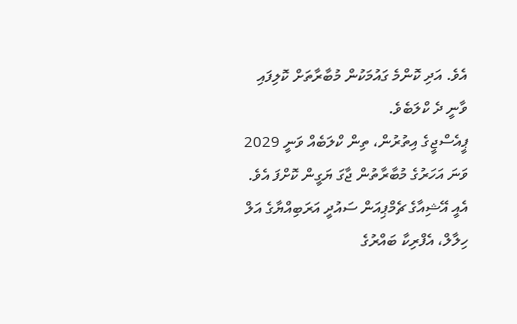އެވެ. އަދި ކޮންމެ ގައުމަކުން މުބާރާތަށް ކޮލިފައި ވާނީ ދެ ކްލަބެވެ.
ޕީއެސްޖީގެ އިތުރުން، ތިން ކްލަބެއް ވަނީ 2029 ވަނަ އަހަރުގެ މުބާރާތުން ޖާގަ ޔަގީން ކޮށްފަ އެވެ. އެއީ އޭޝިއާގެ ޗެމްޕިއަން ސައުދީ އަރަބިއްޔާގެ އަލް ހިލާލް، އެފްރިކާ ބައްރުގެ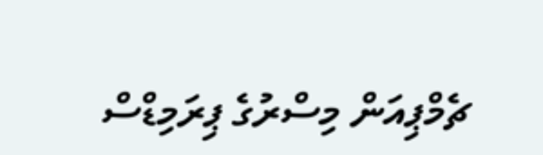ޗެމްޕިއަން މިސްރުގެ ޕިރަމިޑްސް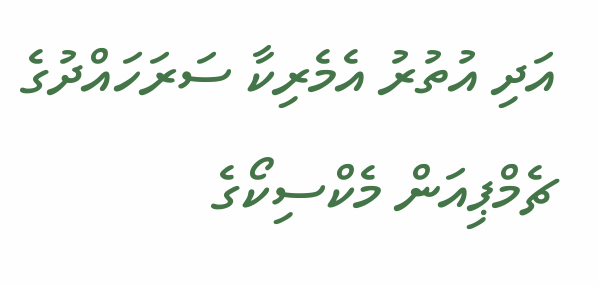އަދި އުތުރު އެމެރިކާ ސަރަހައްދުގެ ޗެމްޕިއަން މެކްސިކޯގެ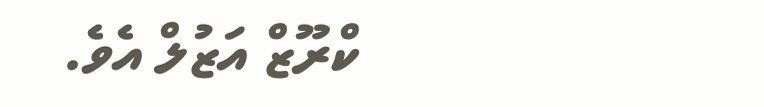ކްރޫޒް އަޒުލް އެވެ.